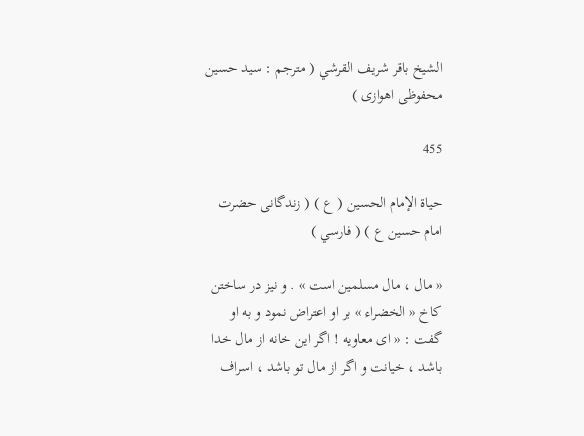الشيخ باقر شريف القرشي ( مترجم : سيد حسين محفوظى اهوازى )

455

حياة الإمام الحسين ( ع ) ( زندگانى حضرت امام حسين ع ) ( فارسي )

« مال ، مال مسلمين است » . و نيز در ساختن كاخ « الخضراء » بر او اعتراض نمود و به او گفت : « اى معاويه ! اگر اين خانه از مال خدا باشد ، خيانت و اگر از مال تو باشد ، اسراف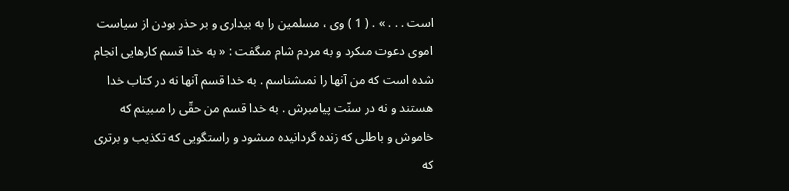است . . . » . ( 1 ) وى ، مسلمين را به بيدارى و بر حذر بودن از سياست اموى دعوت مىكرد و به مردم شام مىگفت : « به خدا قسم كارهايى انجام شده است كه من آنها را نمىشناسم . به خدا قسم آنها نه در كتاب خدا هستند و نه در سنّت پيامبرش . به خدا قسم من حقّى را مىبينم كه خاموش و باطلى كه زنده گردانيده مىشود و راستگويى كه تكذيب و برترى كه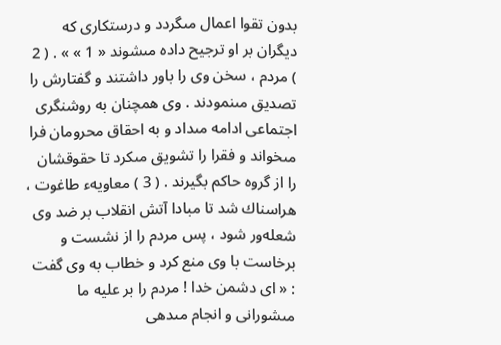بدون تقوا اعمال مىگردد و درستكارى كه ديگران بر او ترجيح داده مىشوند « 1 » » . ( 2 ) مردم ، سخن وى را باور داشتند و گفتارش را تصديق مىنمودند . وى همچنان به روشنگرى اجتماعى ادامه مىداد و به احقاق محرومان فرا مىخواند و فقرا را تشويق مىكرد تا حقوقشان را از گروه حاكم بگيرند . ( 3 ) معاويهء طاغوت ، هراسناك شد تا مبادا آتش انقلاب بر ضد وى شعله‌ور شود ، پس مردم را از نشست و برخاست با وى منع كرد و خطاب به وى گفت : « اى دشمن خدا ! مردم را بر عليه ما مىشورانى و انجام مىدهى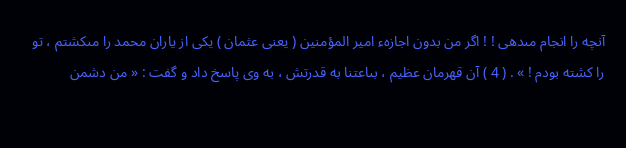آنچه را انجام مىدهى ! ! اگر من بدون اجازهء امير المؤمنين ( يعنى عثمان ) يكى از ياران محمد را مىكشتم ، تو را كشته بودم ! » . ( 4 ) آن قهرمان عظيم ، بىاعتنا به قدرتش ، به وى پاسخ داد و گفت : « من دشمن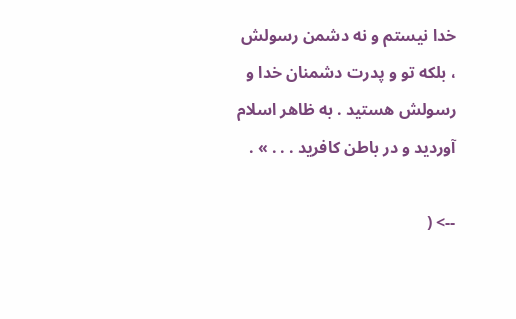خدا نيستم و نه دشمن رسولش ، بلكه تو و پدرت دشمنان خدا و رسولش هستيد . به ظاهر اسلام آورديد و در باطن كافريد . . . » .

--> (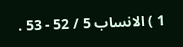1 ) الانساب 5 / 52 - 53 .